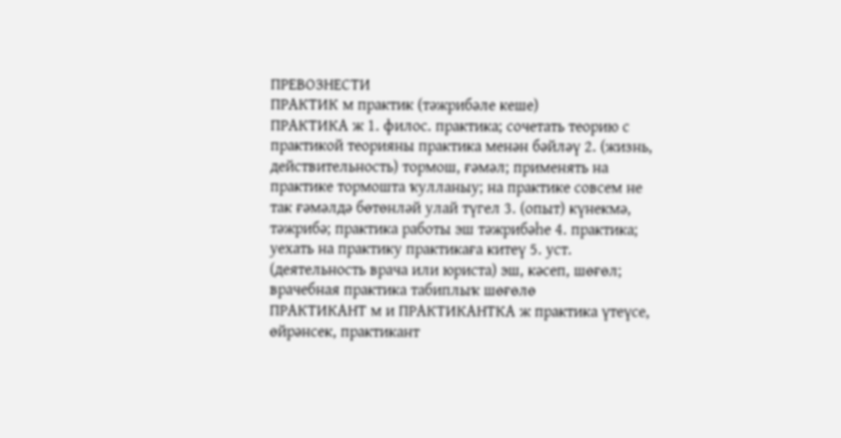ПРЕВОЗНЕСТИ
ПРАКТИК м практик (тәжрибәле кеше)
ПРАКТИКА ж 1. филос. практика; сочетать теорию с практикой теорияны практика менән бәйләү 2. (жизнь, действительность) тормош, ғәмәл; применять на практике тормошта ҡулланыу; на практике совсем не так ғәмәлдә бөтөнләй улай түгел 3. (опыт) күнекмә, тәжрибә; практика работы эш тәжрибәһе 4. практика; уехать на практику практикаға китеү 5. уст. (деятельность врача или юриста) эш, кәсеп, шөғөл; врачебная практика табиплыҡ шөғөлө
ПРАКТИКАНТ м и ПРАКТИКАНТКА ж практика үтеүсе, өйрәнсек, практикант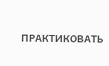ПРАКТИКОВАТЬ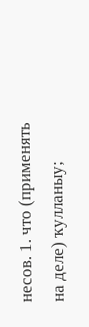несов. 1. что (применять на деле) ҡулланыу;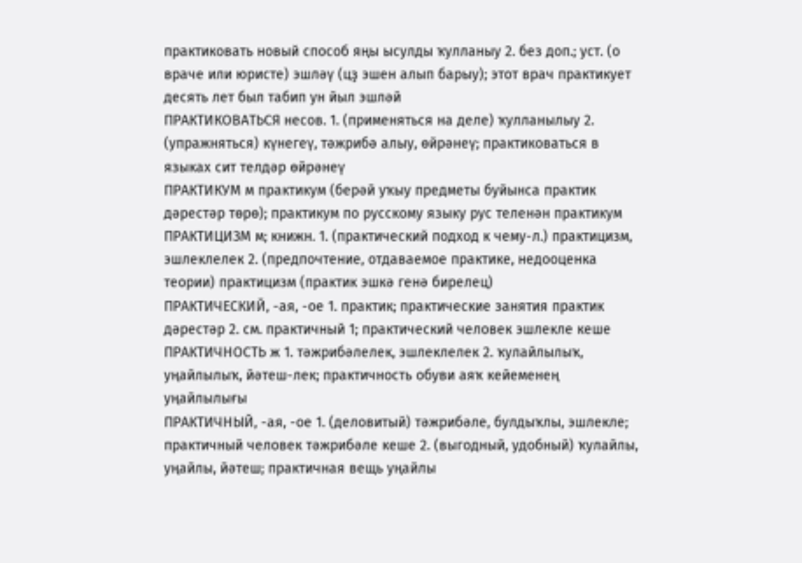практиковать новый способ яңы ысулды ҡулланыу 2. без доп.; уст. (о враче или юристе) эшләү (цҙ эшен алып барыу); этот врач практикует десять лет был табип ун йыл эшләй
ПРАКТИКОВАТЬСЯ несов. 1. (применяться на деле) ҡулланылыу 2. (упражняться) күнегеү, тәжрибә алыу, өйрәнеү; практиковаться в языках сит телдәр өйрәнеү
ПРАКТИКУМ м практикум (берәй уҡыу предметы буйынса практик дәрестәр төрө); практикум по русскому языку рус теленән практикум
ПРАКТИЦИЗМ м; книжн. 1. (практический подход к чему-л.) практицизм, эшлеклелек 2. (предпочтение, отдаваемое практике, недооценка теории) практицизм (практик эшкә генә бирелец)
ПРАКТИЧЕСКИЙ, -ая, -ое 1. практик; практические занятия практик дәрестәр 2. см. практичный 1; практический человек эшлекле кеше
ПРАКТИЧНОСТЬ ж 1. тәжрибәлелек, эшлеклелек 2. ҡулайлылыҡ, уңайлылыҡ, йәтеш-лек; практичность обуви аяҡ кейеменең уңайлылығы
ПРАКТИЧНЫЙ, -ая, -ое 1. (деловитый) тәжрибәле, булдыҡлы, эшлекле; практичный человек тәжрибәле кеше 2. (выгодный, удобный) ҡулайлы, уңайлы, йәтеш; практичная вещь уңайлы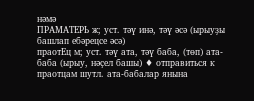нәмә
ПРАМАТЕРЬ ж; уст. тәү инә, тәү әсә (ырыуҙы башлап ебәрецсе әсә)
праотЕц м; уст. тәү ата, тәү баба, (төп) ата-баба (ырыу, нәҫел башы) ♦ отправиться к праотцам шутл. ата-бабалар янына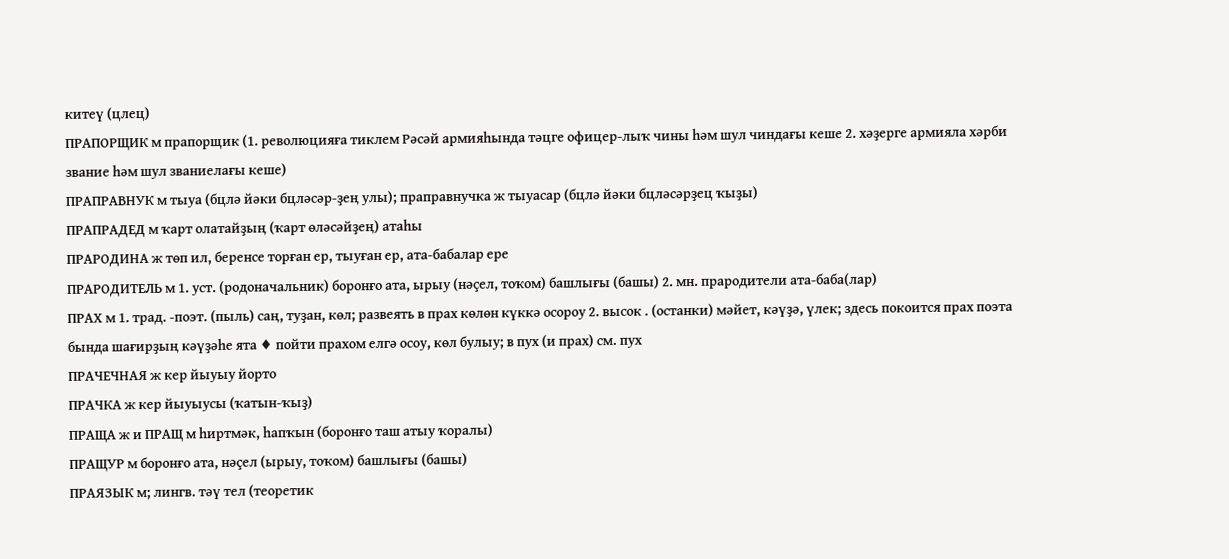китеү (цлец)
ПРАПОРЩИК м прапорщик (1. революцияға тиклем Рәсәй армияһында тәцге офицер-лыҡ чины һәм шул чиндағы кеше 2. хәҙерге армияла хәрби звание һәм шул званиелағы кеше)
ПРАПРАВНУК м тыуа (бцлә йәки бцләсәр-ҙең улы); праправнучка ж тыуасар (бцлә йәки бцләсәрҙец ҡыҙы)
ПРАПРАДЕД м ҡарт олатайҙың (ҡарт өләсәйҙең) атаһы
ПРАРОДИНА ж төп ил, беренсе торған ер, тыуған ер, ата-бабалар ере
ПРАРОДИТЕЛЬ м 1. уст. (родоначальник) боронғо ата, ырыу (нәҫел, тоҡом) башлығы (башы) 2. мн. прародители ата-баба(лар)
ПРАХ м 1. трад. -поэт. (пыль) саң, туҙан, көл; развеять в прах көлөн күккә осороу 2. высок . (останки) мәйет, кәүҙә, үлек; здесь покоится прах поэта бында шағирҙың кәүҙәһе ята ♦ пойти прахом елгә осоу, көл булыу; в пух (и прах) см. пух
ПРАЧЕЧНАЯ ж кер йыуыу йорто
ПРАЧКА ж кер йыуыусы (ҡатын-ҡыҙ)
ПРАЩА ж и ПРАЩ м һиртмәк, һапҡын (боронғо таш атыу ҡоралы)
ПРАЩУР м боронғо ата, нәҫел (ырыу, тоҡом) башлығы (башы)
ПРАЯЗЫК м; лингв. тәү тел (теоретик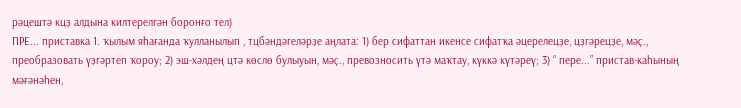рәцештә кцҙ алдына килтерелгән боронғо тел)
ПРЕ... приставка 1. ҡылым яһағанда ҡулланылып , тцбәндәгеләрҙе аңлата: 1) бер сифаттан икенсе сифатҡа әцерелецҙе, цҙгәрецҙе, мәҫ., преобразовать үҙгәртеп ҡороу; 2) эш-хәлдең цтә көслө булыуын, мәҫ., превозносить үтә маҡтау, күккә күтәреү; 3) “ пере...” пристав-каһының мәғәнәһен,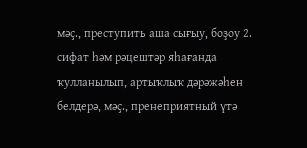мәҫ., преступить аша сығыу, боҙоу 2. сифат һәм рәцештәр яһағанда ҡулланылып, артыҡлыҡ дәрәжәһен белдерә, мәҫ., пренеприятный үтә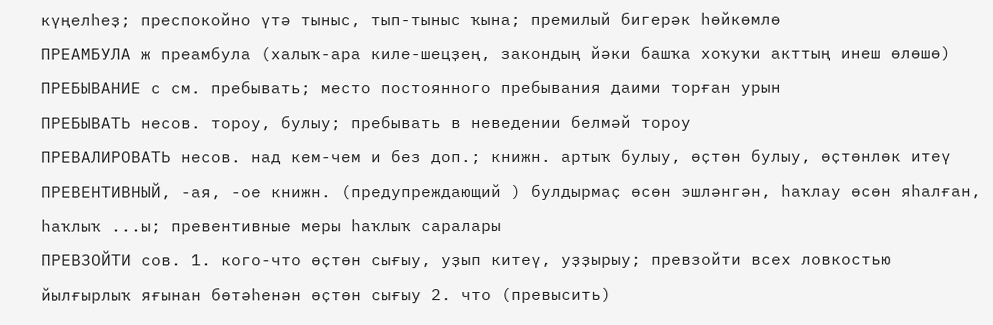күңелһеҙ; преспокойно үтә тыныс, тып-тыныс ҡына; премилый бигерәк һөйкөмлө
ПРЕАМБУЛА ж преамбула (халыҡ-ара киле-шецҙең, закондың йәки башҡа хоҡуҡи акттың инеш өлөшө)
ПРЕБЫВАНИЕ с см. пребывать; место постоянного пребывания даими торған урын
ПРЕБЫВАТЬ несов. тороу, булыу; пребывать в неведении белмәй тороу
ПРЕВАЛИРОВАТЬ несов. над кем-чем и без доп.; книжн. артыҡ булыу, өҫтөн булыу, өҫтөнлөк итеү
ПРЕВЕНТИВНЫЙ, -ая, -ое книжн. (предупреждающий ) булдырмаҫ өсөн эшләнгән, һаҡлау өсөн яһалған, һаҡлыҡ ...ы; превентивные меры һаҡлыҡ саралары
ПРЕВЗОЙТИ сов. 1. кого-что өҫтөн сығыу, уҙып китеү, уҙҙырыу; превзойти всех ловкостью йылғырлыҡ яғынан бөтәһенән өҫтөн сығыу 2. что (превысить)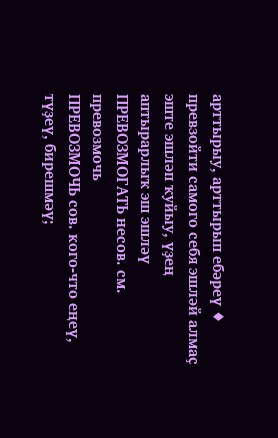арттырыу, арттырып ебәреү ♦ превзойти самого себя эшләй алмаҫ эште эшләп ҡуйыу, үҙең аптырарлыҡ эш эшләү
ПРЕВОЗМОГАТЬ несов. см. превозмочь
ПРЕВОЗМОЧЬ сов. кого-что еңеү, түҙеү, бирешмәү;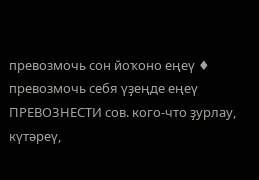превозмочь сон йоҡоно еңеү ♦ превозмочь себя үҙеңде еңеү
ПРЕВОЗНЕСТИ сов. кого-что ҙурлау, күтәреү,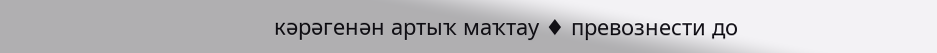кәрәгенән артыҡ маҡтау ♦ превознести до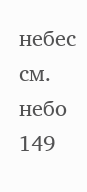небес см. небо
149